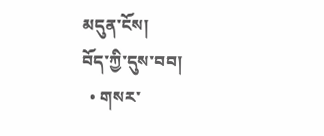མདུན་ངོས།
བོད་ཀྱི་དུས་བབ།
  • གསར་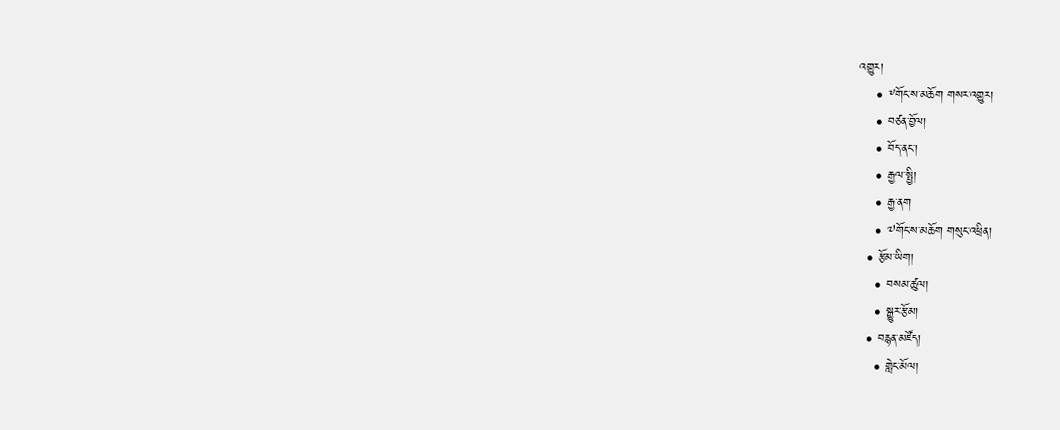འགྱུར།
    • ༸གོང་ས་མཆོག གསར་འགྱུར།
    • བཙན་བྱོལ།
    • བོད་ནང་།
    • རྒྱལ་སྤྱི།
    • རྒྱ་ནག
    • ༧གོང་ས་མཆོག གསུང་འཕྲིན།
  • རྩོམ་ཡིག།
    • བསམ་ཚུལ།
    • སྒྱུར་རྩོམ།
  • བརྙན་མཛོད།
    • གླེང་མོལ།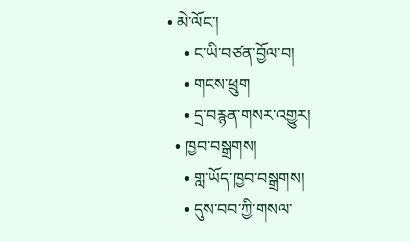• མེ་ལོང་།
    • ང་ཡི་བཙན་བྱོལ་བ།
    • གངས་ཕྲུག
    • དྲ་བརྙན་གསར་འགྱུར།
  • ཁྱབ་བསྒྲགས།
    • གླ་ཡོད་ཁྱབ་བསྒྲགས།
    • དུས་བབ་ཀྱི་གསལ་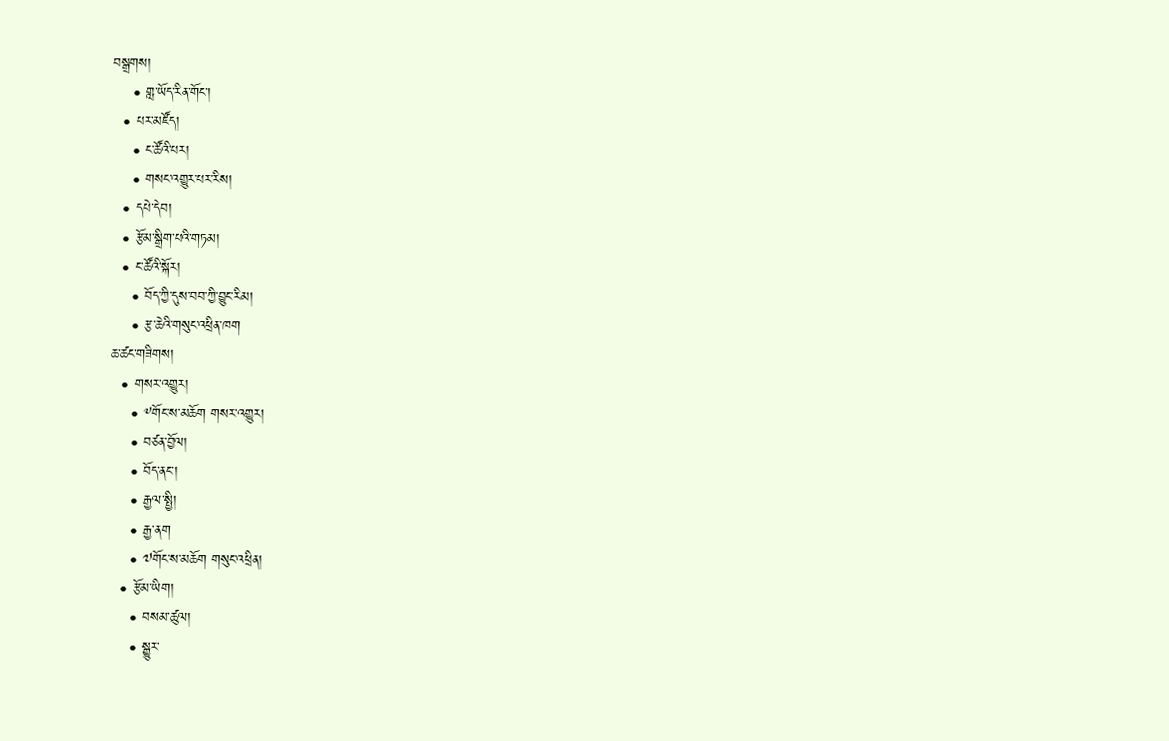བསྒྲགས།
    • གླ་ཡོད་རིན་གོང་།
  • པར་མཛོད།
    • ང་ཚོའི་པར།
    • གསང་འགྱུར་པར་རིས།
  • དཔེ་དེབ།
  • རྩོམ་སྒྲིག་པའི་གཏམ།
  • ང་ཚོའི་སྐོར།
    • བོད་ཀྱི་དུས་བབ་ཀྱི་བྱུང་རིམ།
    • རྩ་ཆེའི་གསུང་འཕྲིན་ཁག
ཆ་ཚང་གཟིགས།
  • གསར་འགྱུར།
    • ༸གོང་ས་མཆོག གསར་འགྱུར།
    • བཙན་བྱོལ།
    • བོད་ནང་།
    • རྒྱལ་སྤྱི།
    • རྒྱ་ནག
    • ༧གོང་ས་མཆོག གསུང་འཕྲིན།
  • རྩོམ་ཡིག།
    • བསམ་ཚུལ།
    • སྒྱུར་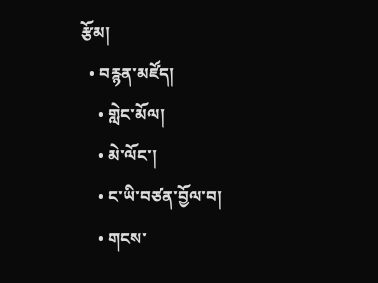རྩོམ།
  • བརྙན་མཛོད།
    • གླེང་མོལ།
    • མེ་ལོང་།
    • ང་ཡི་བཙན་བྱོལ་བ།
    • གངས་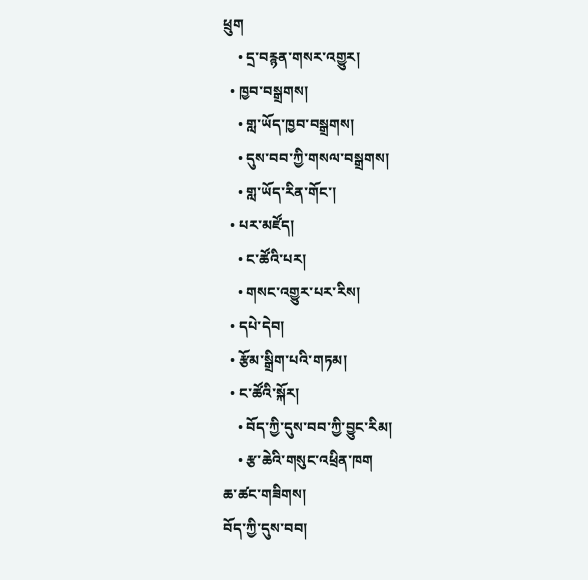ཕྲུག
    • དྲ་བརྙན་གསར་འགྱུར།
  • ཁྱབ་བསྒྲགས།
    • གླ་ཡོད་ཁྱབ་བསྒྲགས།
    • དུས་བབ་ཀྱི་གསལ་བསྒྲགས།
    • གླ་ཡོད་རིན་གོང་།
  • པར་མཛོད།
    • ང་ཚོའི་པར།
    • གསང་འགྱུར་པར་རིས།
  • དཔེ་དེབ།
  • རྩོམ་སྒྲིག་པའི་གཏམ།
  • ང་ཚོའི་སྐོར།
    • བོད་ཀྱི་དུས་བབ་ཀྱི་བྱུང་རིམ།
    • རྩ་ཆེའི་གསུང་འཕྲིན་ཁག
ཆ་ཚང་གཟིགས།
བོད་ཀྱི་དུས་བབ།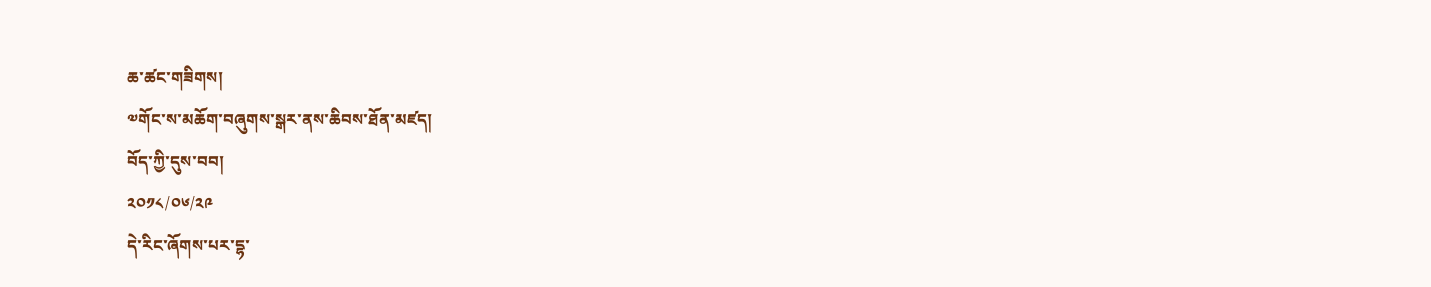ཆ་ཚང་གཟིགས།
༧གོང་ས་མཆོག་བཞུགས་སྒར་ནས་ཆིབས་ཐོན་མཛད།
བོད་ཀྱི་དུས་བབ།
༢༠༡༨/༠༦/༢༩
དེ་རིང་ཞོགས་པར་དྷ་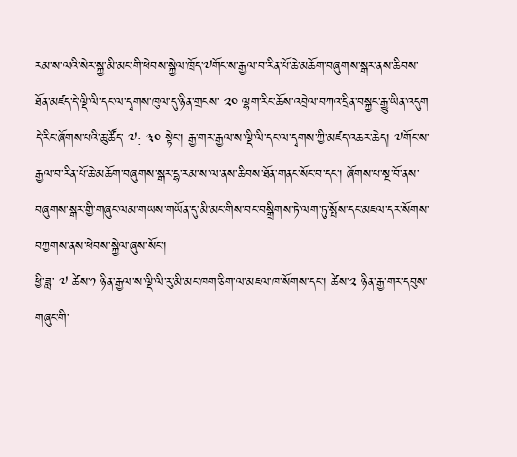རམ་ས་ལའི་སེར་སྐྱ་མི་མང་གི་ཕེབས་སྐྱེལ་ཁྲོད་༧གོང་ས་རྒྱལ་བ་རིན་པོ་ཆེ་མཆོག་བཞུགས་སྒར་ནས་ཆིབས་ཐོན་མཛད་དེ་ལྡི་ལི་དང་ལ་དྭགས་ཁུལ་དུ་ཉིན་གྲངས་ ༢༠ ལྷག་རིང་ཆོས་འབྲེལ་བཀའ་དྲིན་བསྐྱང་རྒྱུ་ཡིན་འདུག
དེ་རིང་ཞོགས་པའི་ཆུ་ཚོད་ ༧: ༣༠ སྟེང་། རྒྱ་གར་རྒྱལ་ས་ལྡི་ལི་དང་ལ་དྭགས་ཀྱི་མཛད་འཆར་ཆེད། ༧གོང་ས་རྒྱལ་བ་རིན་པོ་ཆེ་མཆོག་བཞུགས་སྒར་དྷ་རམ་ས་ལ་ནས་ཆིབས་ཐོན་གནང་སོང་བ་དང་། ཞོགས་པ་སྔ་བོ་ནས་བཞུགས་སྒར་གྱི་གཞུང་ལམ་གཡས་གཡོན་དུ་མི་མང་གིས་བང་བསྒྲིགས་ཏེ་ལག་ཏུ་སྤོས་དང་མཇལ་དར་སོགས་བཀྱགས་ནས་ཕེབས་སྐྱེལ་ཞུས་སོང་།
ཕྱི་ཟླ་ ༧ ཚེས་༡ ཉིན་རྒྱལ་ས་ལྡི་ལི་རུ་མི་མང་ཁག་ཅིག་ལ་མཇལ་ཁ་སོགས་དང་། ཚེས་༢ ཉིན་རྒྱ་གར་དབུས་གཞུང་གི་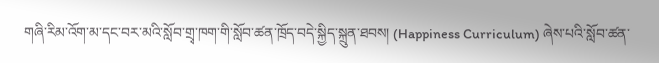གཞི་རིམ་འོག་མ་དང་བར་མའི་སློབ་གྲྭ་ཁག་གི་སློབ་ཚན་ཁྲོད་བདེ་སྐྱིད་སྐྲུན་ཐབས། (Happiness Curriculum) ཞེས་པའི་སློབ་ཚན་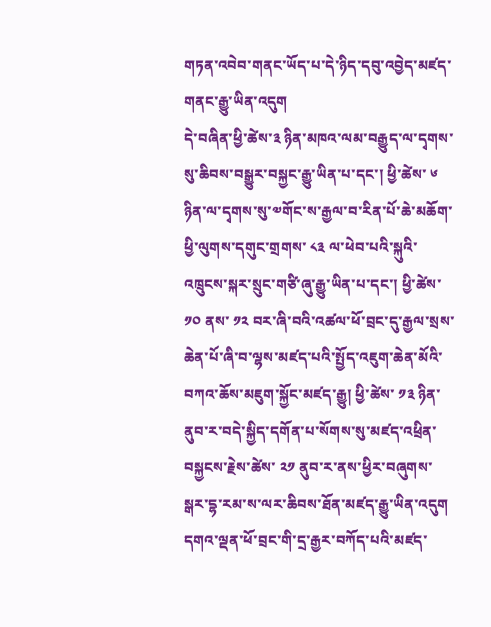གཏན་འབེབ་གནང་ཡོད་པ་དེ་ཉིད་དབུ་འབྱེད་མཛད་གནང་རྒྱུ་ཡིན་འདུག
དེ་བཞིན་ཕྱི་ཚེས་༣ ཉིན་མཁའ་ལམ་བརྒྱུད་ལ་དྭགས་སུ་ཆིབས་བསྒྱུར་བསྐྱང་རྒྱུ་ཡིན་པ་དང་། ཕྱི་ཚེས་ ༦ ཉིན་ལ་དྭགས་སུ་༧གོང་ས་རྒྱལ་བ་རིན་པོ་ཆེ་མཆོག་ཕྱི་ལུགས་དགུང་གྲགས་ ༨༣ ལ་ཕེབ་པའི་སྐུའི་འཁྲུངས་སྐར་སྲུང་གཙི་ཞུ་རྒྱུ་ཡིན་པ་དང་། ཕྱི་ཚེས་ ༡༠ ནས་ ༡༢ བར་ཞི་བའི་འཚལ་ཕོ་བྲང་དུ་རྒྱལ་སྲས་ཆེན་པོ་ཞི་བ་ལྷས་མཛད་པའི་སྤྱོད་འཇུག་ཆེན་མོའི་བཀའ་ཆོས་མཇུག་སྐྱོང་མཛད་རྒྱུ། ཕྱི་ཚེས་ ༡༣ ཉིན་ནུབ་ར་བདེ་སྐྱིད་དགོན་པ་སོགས་སུ་མཛད་འཕྲིན་བསྐྱངས་རྗེས་ཚེས་ ༢༡ ནུབ་ར་ནས་ཕྱིར་བཞུགས་སྒར་དྷ་རམ་ས་ལར་ཆིབས་ཐོན་མཛད་རྒྱུ་ཡིན་འདུག
དགའ་ལྡན་ཕོ་བྲང་གི་དྲ་རྒྱར་བཀོད་པའི་མཛད་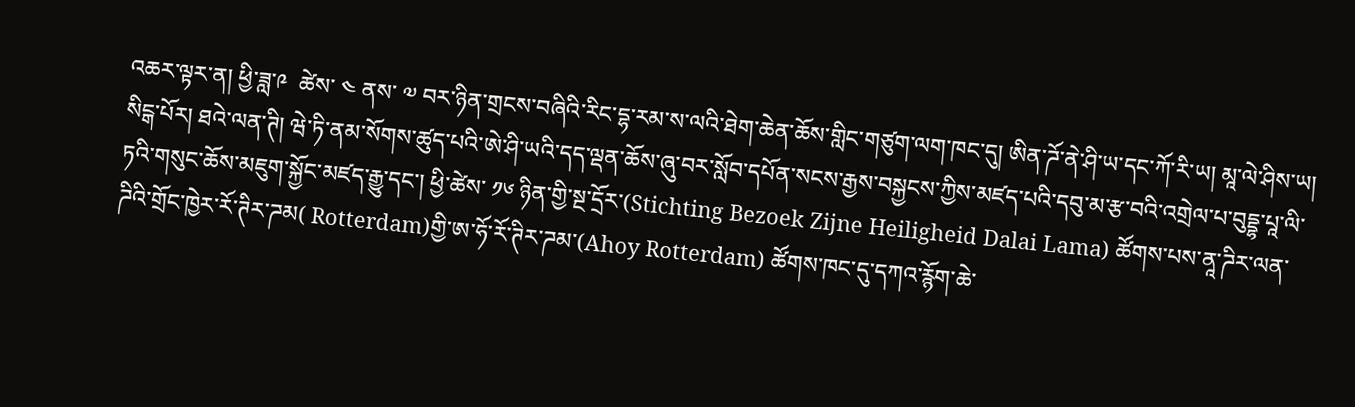འཆར་ལྟར་ན། ཕྱི་ཟླ་༩  ཚེས་ ༤ ནས་ ༧ བར་ཉིན་གྲངས་བཞིའི་རིང་དྷ་རམ་ས་ལའི་ཐེག་ཆེན་ཆོས་གླིང་གཙུག་ལག་ཁང་དུ། ཨིན་ཌོ་ནེ་ཤི་ཡ་དང་ཀོ་རི་ཡ། མཱ་ལེ་ཤིས་ཡ། སིངྒ་པོར། ཐའེ་ལན་ཊི། ཝེ་ཏི་ནམ་སོགས་ཚུད་པའི་ཨེ་ཤི་ཡའི་དད་ལྡན་ཆོས་ཞུ་བར་སློབ་དཔོན་སངས་རྒྱས་བསྐྱངས་ཀྱིས་མཛད་པའི་དབུ་མ་རྩ་བའི་འགྲེལ་པ་བུདྡྷ་པཱ་ལི་ཏའི་གསུང་ཆོས་མཇུག་སྐྱོང་མཛད་རྒྱུ་དང་། ཕྱི་ཚེས་ ༡༦ ཉིན་གྱི་སྔ་དྲོར་(Stichting Bezoek Zijne Heiligheid Dalai Lama) ཚོགས་པས་ནཱ་ཌིར་ལན་ཌིའི་གྲོང་ཁྱེར་རོ་ཊིར་ཌམ( Rotterdam)གྱི་ཨ་ཧོ་རོ་ཊིར་ཌམ་(Ahoy Rotterdam) ཚོགས་ཁང་དུ་དཀའ་རྙོག་ཆེ་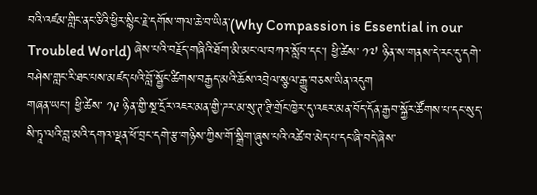བའི་འཛམ་གླིང་ནང་ཅིའི་ཕྱིར་སྙིང་རྗེ་དགོས་གལ་ཆེ་བ་ཡིན་(Why Compassion is Essential in our Troubled World) ཞེས་པའི་བརྗོད་གཞིའི་ཐོག་མི་མང་ལ་བཀའ་སློབ་དང་། ཕྱི་ཚེས་ ༡༧ ཉིན་ས་གནས་དེ་རང་དུ་དགེ་བཤེས་གླང་རི་ཐང་པས་མཛད་པའི་བློ་སྦྱོང་ཚིགས་བརྒྱད་མའི་ཆོས་འབྲེལ་སྩལ་རྒྱུ་བཅས་ཡིན་འདུག
གཞན་ཡང་། ཕྱི་ཚེས་ ༡༩ ཉིན་གྱི་སྔ་དྲོར་འཇར་མན་གྱི་ཌར་མ་སུ་ཊ་ཊྲི་གྲོང་ཁྱེར་དུ་འཇར་མན་བོད་དོན་རྒྱབ་སྐྱོར་ཚོགས་པ་དང་སུད་སི་ཏཱ་ལའི་བླ་མའི་དགའ་ལྡན་ཕོ་བྲང་དགེ་རྩ་གཉིས་ཀྱིས་གོ་སྒྲིག་ཞུས་པའི་འཚེ་བ་མེད་པ་དང་ཞི་བདེ་ཞེས་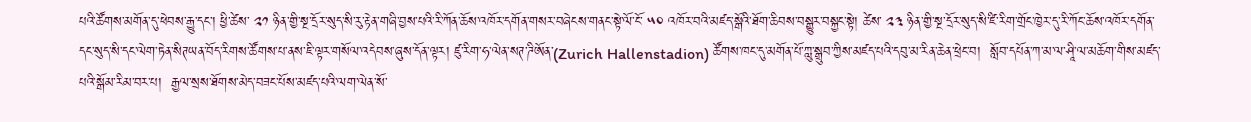པའི་ཚོགས་མགོན་དུ་ཕེབས་རྒྱུ་དང་། ཕྱི་ཚེས་ ༢༡ ཉིན་གྱི་སྔ་དྲོར་སུད་སི་རུ་རྟེན་གཞི་བྱས་པའི་རི་ཀོན་ཆོས་འཁོར་དགོན་གསར་བཞེངས་གནང་སྟེ་ལོ་ངོ་ ༥༠ འཁོར་བའི་མཛད་སྒོའི་ཐོག་ཆིབས་བསྒྱུར་བསྐྱང་སྟེ། ཚེས་ ༢༣ ཉིན་གྱི་སྔ་དྲོར་སུད་སི་ཛི་རིག་གྲོང་ཁྱེར་དུ་རི་ཀོང་ཆོས་འཁོར་དགོན་དང་སུད་སི་དང་ལེག་ཏེན་སིཊཡན་བོད་རིགས་ཚོགས་པ་ནས་ཇི་ལྟར་གསོལ་འདེབས་ཞུས་དོན་ལྟར། ཛུ་རིག་ཧ་ལེན་སཊ་ཌིཨོན་(Zurich Hallenstadion) ཚོགས་ཁང་དུ་མགོན་པོ་ཀླུ་སྒྲུབ་ཀྱིས་མཛད་པའི་དབུ་མ་རིན་ཆེན་ཕྲེང་བ།  སློབ་དཔོན་ཀ་མ་ལ་ཤཱི་ལ་མཆོག་གིས་མཛད་པའི་སྒོམ་རིམ་བར་པ།  རྒྱལ་སྲས་ཐོགས་མེད་བཟང་པོས་མཛད་པའི་ལག་ལེན་སོ་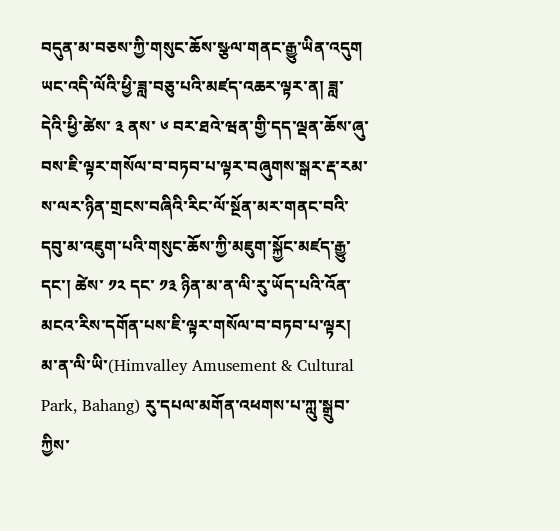བདུན་མ་བཅས་ཀྱི་གསུང་ཆོས་སྩལ་གནང་རྒྱུ་ཡིན་འདུག
ཡང་འདི་ལོའི་ཕྱི་ཟླ་བཅུ་པའི་མཛད་འཆར་ལྟར་ན། ཟླ་དེའི་ཕྱི་ཚེས་ ༣ ནས་ ༦ བར་ཐའེ་ཝན་གྱི་དད་ལྡན་ཆོས་ཞུ་བས་ཇི་ལྟར་གསོལ་བ་བཏབ་པ་ལྟར་བཞུགས་སྒར་རྡ་རམ་ས་ལར་ཉིན་གྲངས་བཞིའི་རིང་ལོ་སྔོན་མར་གནང་བའི་དབུ་མ་འཇུག་པའི་གསུང་ཆོས་ཀྱི་མཇུག་སྐྱོང་མཛད་རྒྱུ་དང་། ཚེས་ ༡༢ དང་ ༡༣ ཉིན་མ་ན་ལི་རུ་ཡོད་པའི་འོན་མངའ་རིས་དགོན་པས་ཇི་ལྟར་གསོལ་བ་བཏབ་པ་ལྟར། མ་ན་ལི་ཡི་(Himvalley Amusement & Cultural Park, Bahang) རུ་དཔལ་མགོན་འཕགས་པ་ཀླུ་སྒྲུབ་ཀྱིས་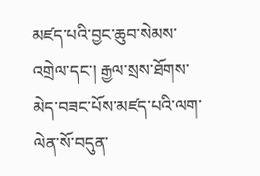མཛད་པའི་བྱང་ཆུབ་སེམས་འགྲེལ་དང་། རྒྱལ་སྲས་ཐོགས་མེད་བཟང་པོས་མཛད་པའི་ལག་ལེན་སོ་བདུན་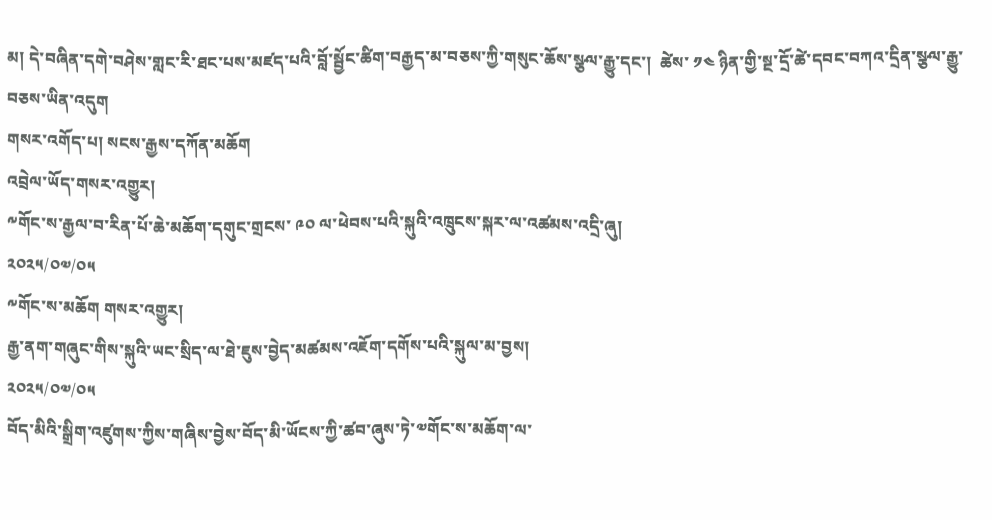མ། དེ་བཞིན་དགེ་བཤེས་གླང་རི་ཐང་པས་མཛད་པའི་བློ་སྦྱོང་ཚིག་བརྒྱད་མ་བཅས་ཀྱི་གསུང་ཆོས་སྩལ་རྒྱུ་དང་།  ཚེས་ ༡༤ ཉིན་གྱི་སྔ་དྲོ་ཚེ་དབང་བཀའ་དྲིན་སྩལ་རྒྱུ་བཅས་ཡིན་འདུག
གསར་འགོད་པ། སངས་རྒྱས་དཀོན་མཆོག
འབྲེལ་ཡོད་གསར་འགྱུར།
༸གོང་ས་རྒྱལ་བ་རིན་པོ་ཆེ་མཆོག་དགུང་གྲངས་ ༩༠ ལ་ཕེབས་པའི་སྐུའི་འཁྲུངས་སྐར་ལ་འཚམས་འདྲི་ཞུ།
༢༠༢༥/༠༧/༠༥
༸གོང་ས་མཆོག གསར་འགྱུར།
རྒྱ་ནག་གཞུང་གིས་སྐུའི་ཡང་སྲིད་ལ་ཐེ་ཇུས་བྱེད་མཚམས་འཇོག་དགོས་པའི་སྐུལ་མ་བྱས།
༢༠༢༥/༠༧/༠༥
བོད་མིའི་སྒྲིག་འཛུགས་ཀྱིས་གཞིས་བྱེས་བོད་མི་ཡོངས་ཀྱི་ཚབ་ཞུས་ཏེ་༧གོང་ས་མཆོག་ལ་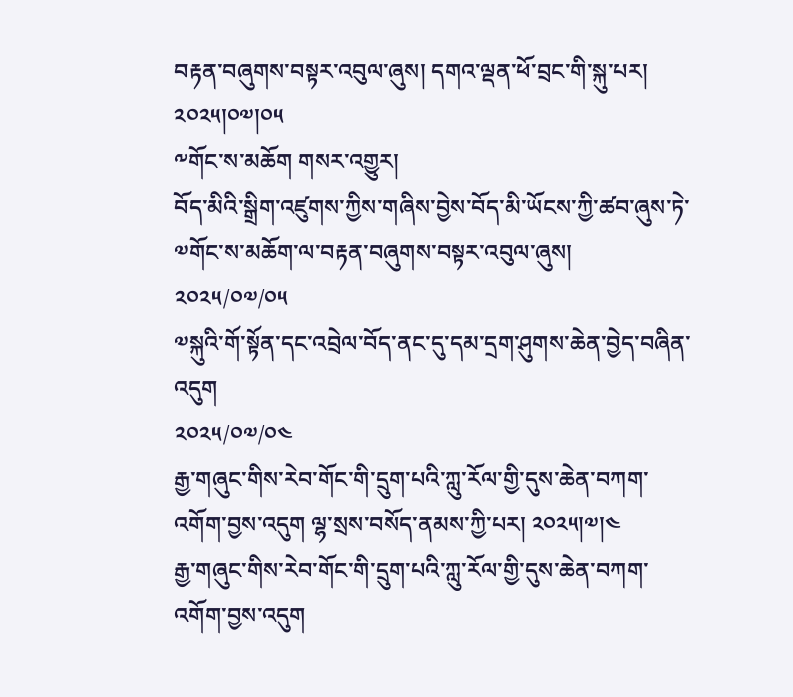བརྟན་བཞུགས་བསྟར་འབུལ་ཞུས། དགའ་ལྡན་ཕོ་བྲང་གི་སྐུ་པར། ༢༠༢༥།༠༧།༠༥
༸གོང་ས་མཆོག གསར་འགྱུར།
བོད་མིའི་སྒྲིག་འཛུགས་ཀྱིས་གཞིས་བྱེས་བོད་མི་ཡོངས་ཀྱི་ཚབ་ཞུས་ཏེ་༧གོང་ས་མཆོག་ལ་བརྟན་བཞུགས་བསྟར་འབུལ་ཞུས།
༢༠༢༥/༠༧/༠༥
༧སྐུའི་གོ་སྟོན་དང་འབྲེལ་བོད་ནང་དུ་དམ་དྲག་ཤུགས་ཆེན་བྱེད་བཞིན་འདུག
༢༠༢༥/༠༧/༠༤
རྒྱ་གཞུང་གིས་རེབ་གོང་གི་དྲུག་པའི་ཀླུ་རོལ་གྱི་དུས་ཆེན་བཀག་འགོག་བྱས་འདུག ལྷ་སྲས་བསོད་ནམས་ཀྱི་པར། ༢༠༢༥།༧།༤
རྒྱ་གཞུང་གིས་རེབ་གོང་གི་དྲུག་པའི་ཀླུ་རོལ་གྱི་དུས་ཆེན་བཀག་འགོག་བྱས་འདུག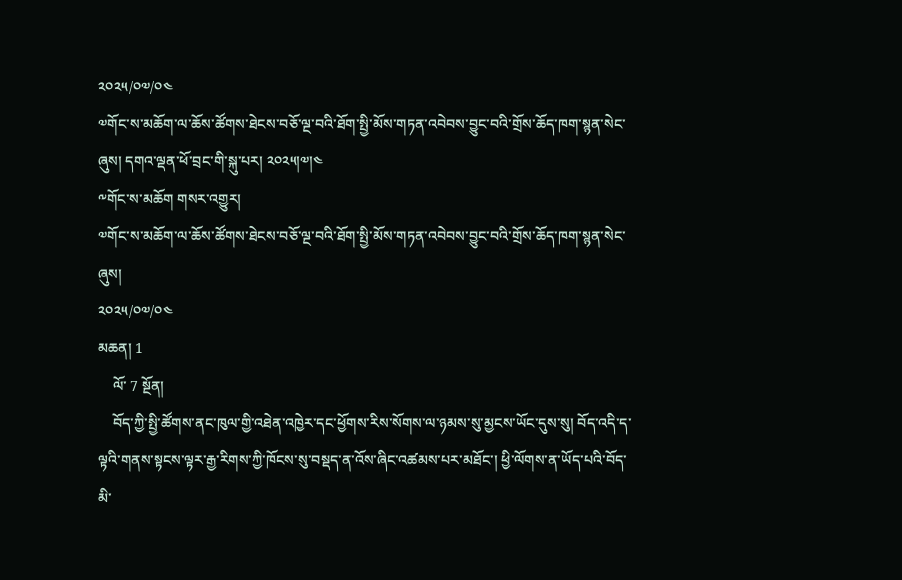༢༠༢༥/༠༧/༠༤
༧གོང་ས་མཆོག་ལ་ཆོས་ཚོགས་ཐེངས་བཅོ་ལྔ་བའི་ཐོག་སྤྱི་མོས་གཏན་འབེབས་བྱུང་བའི་གྲོས་ཆོད་ཁག་སྙན་སེང་ཞུས། དགའ་ལྡན་ཕོ་བྲང་གི་སྐུ་པར། ༢༠༢༥།༧།༤
༸གོང་ས་མཆོག གསར་འགྱུར།
༧གོང་ས་མཆོག་ལ་ཆོས་ཚོགས་ཐེངས་བཅོ་ལྔ་བའི་ཐོག་སྤྱི་མོས་གཏན་འབེབས་བྱུང་བའི་གྲོས་ཆོད་ཁག་སྙན་སེང་ཞུས།
༢༠༢༥/༠༧/༠༤
མཆན། 1
    ལོ་ 7 སྔོན།
    བོད་ཀྱི་སྤྱི་ཚོགས་ནང་ཁུལ་གྱི་འཐེན་འཁྱེར་དང་ཕྱོགས་རིས་སོགས་ལ་ཉམས་སུ་མྱངས་ཡོང་དུས་སུ། བོད་འདི་ད་ལྟའི་གནས་སྟངས་ལྟར་རྒྱ་རིགས་ཀྱི་ཁོངས་སུ་བསྡད་ན་འོས་ཞིང་འཚམས་པར་མཐོང་། ཕྱི་ལོགས་ན་ཡོད་པའི་བོད་མི་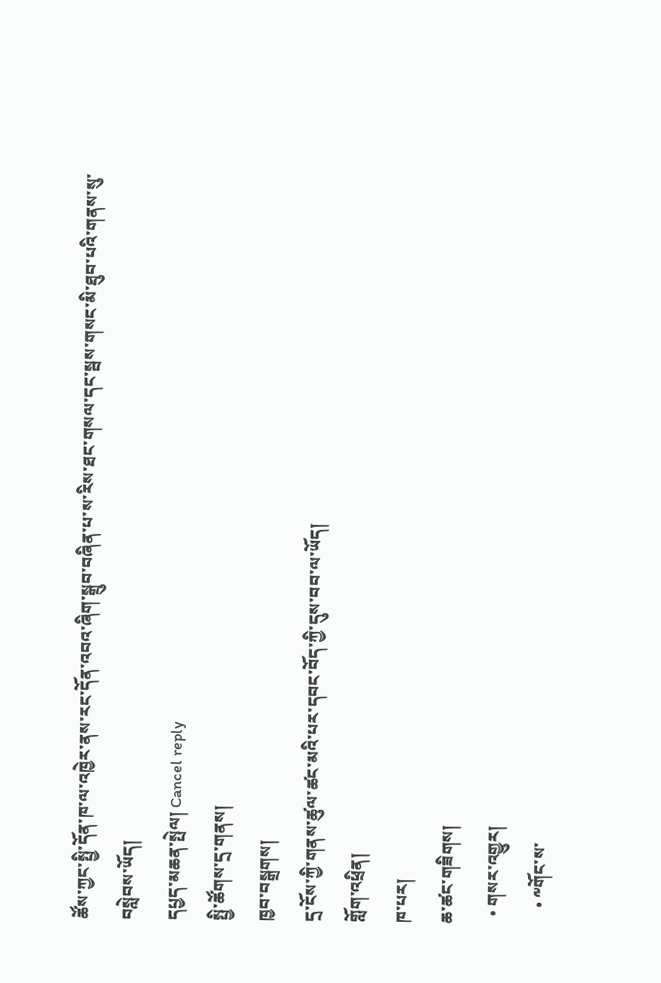ཚོས་ཀྱང་སྤྱི་དོན་ཁ་ལ་འཁྱེར་ནས་རང་དོན་འབའ་ཞིག་སྒྲུབ་བཞིན་པ་ས་རིས་ཐང་གསལ་དང་སྦས་གསང་མི་ཐུབ་པའི་གནས་སུ་བསླེབས་ཡོད།
དཔྱད་མཆན་སྤེལ། Cancel reply
སྤྱི་ཚོགས་དྲ་གནས།
ཁྱབ་བསྒྲགས།
དྲ་ངོས་ཀྱི་གནས་ཚུལ་ཚང་མའི་པར་དབང་བོད་ཀྱི་དུས་བབ་ལ་ཡོད།
གློག་འཕྲིན།
ཁ་པར།
ཆ་ཚང་གཟིགས།
  • གསར་འགྱུར།
    • ༸གོང་ས་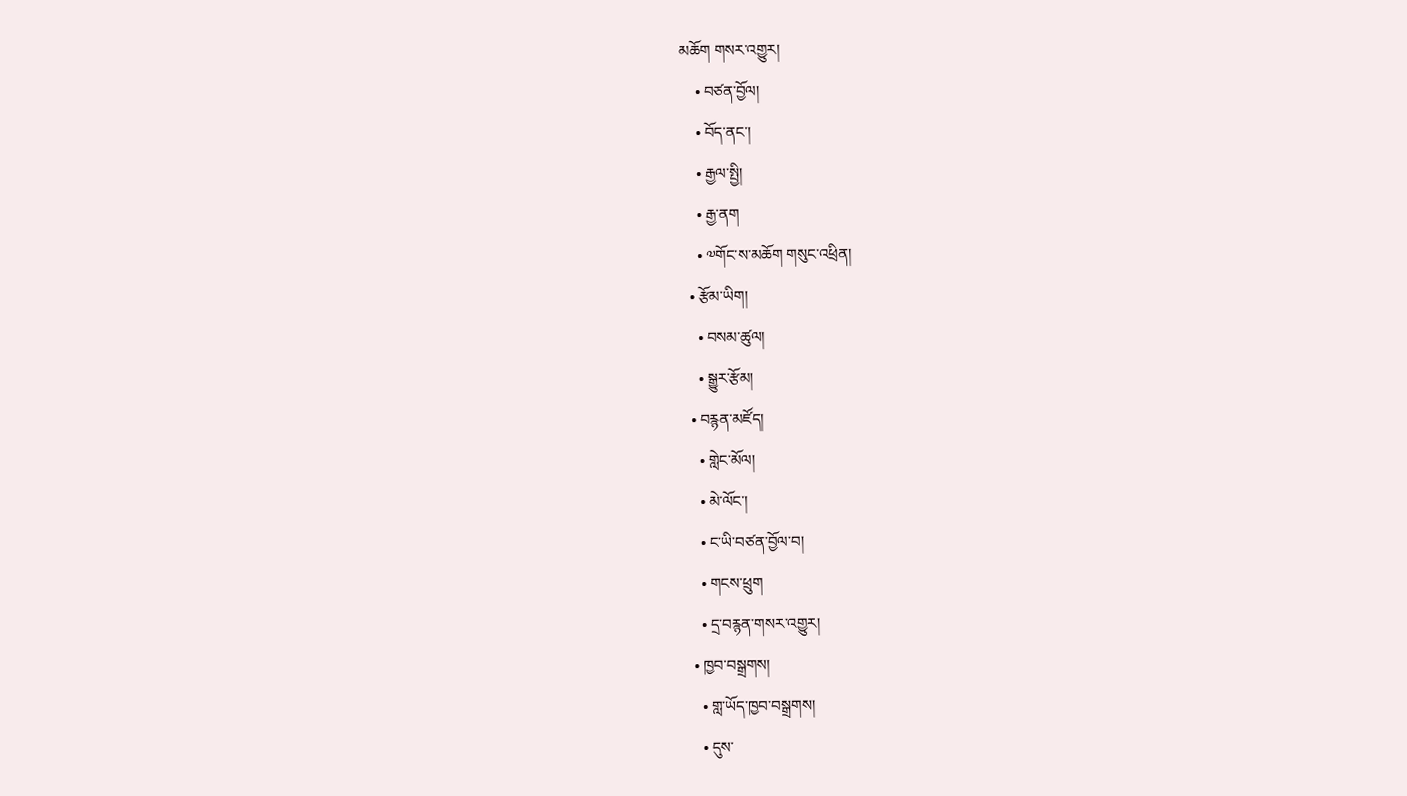མཆོག གསར་འགྱུར།
    • བཙན་བྱོལ།
    • བོད་ནང་།
    • རྒྱལ་སྤྱི།
    • རྒྱ་ནག
    • ༧གོང་ས་མཆོག གསུང་འཕྲིན།
  • རྩོམ་ཡིག།
    • བསམ་ཚུལ།
    • སྒྱུར་རྩོམ།
  • བརྙན་མཛོད།
    • གླེང་མོལ།
    • མེ་ལོང་།
    • ང་ཡི་བཙན་བྱོལ་བ།
    • གངས་ཕྲུག
    • དྲ་བརྙན་གསར་འགྱུར།
  • ཁྱབ་བསྒྲགས།
    • གླ་ཡོད་ཁྱབ་བསྒྲགས།
    • དུས་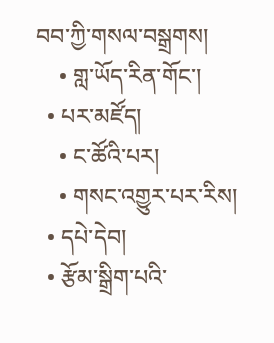བབ་ཀྱི་གསལ་བསྒྲགས།
    • གླ་ཡོད་རིན་གོང་།
  • པར་མཛོད།
    • ང་ཚོའི་པར།
    • གསང་འགྱུར་པར་རིས།
  • དཔེ་དེབ།
  • རྩོམ་སྒྲིག་པའི་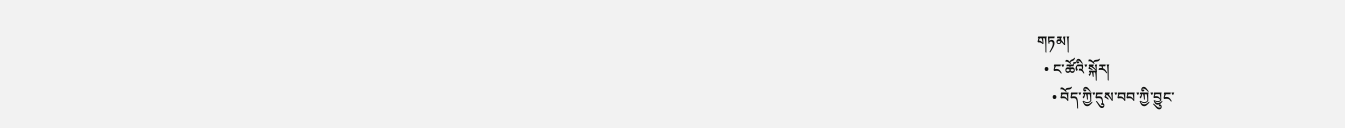གཏམ།
  • ང་ཚོའི་སྐོར།
    • བོད་ཀྱི་དུས་བབ་ཀྱི་བྱུང་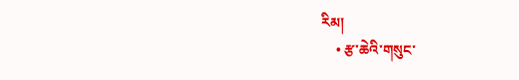རིམ།
    • རྩ་ཆེའི་གསུང་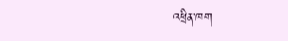འཕྲིན་ཁག